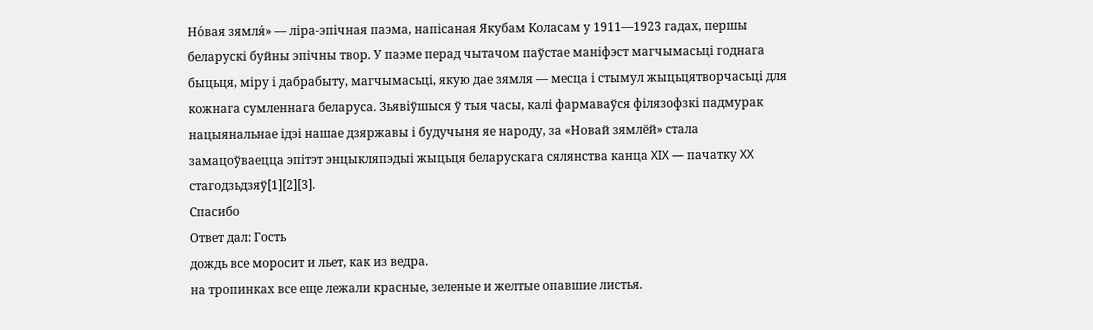Но́вая зямля́» — ліра-эпічная паэма, напісаная Якубам Коласам у 1911—1923 гадах, першы беларускі буйны эпічны твор. У паэме перад чытачом паўстае маніфэст магчымасьці годнага быцьця, міру і дабрабыту, магчымасьці, якую дае зямля — месца і стымул жыцьцятворчасьці для кожнага сумленнага беларуса. Зьявіўшыся ў тыя часы, калі фармаваўся філязофзкі падмурак нацыянальнае ідэі нашае дзяржавы і будучыня яе народу, за «Новай зямлёй» стала замацоўваецца эпітэт энцыкляпэдыі жыцьця беларускага сялянства канца XIX — пачатку XX стагодзьдзяў[1][2][3].
Спасибо
Ответ дал: Гость
дождь все моросит и льет, как из ведра.
на тропинках все еще лежали красные, зеленые и желтые опавшие листья.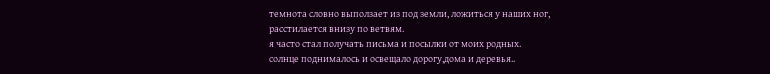темнота словно выползает из под земли, ложиться у наших ног, расстилается внизу по ветвям.
я часто стал получать письма и посылки от моих родных.
солнце поднималось и освещало дорогу,дома и деревья..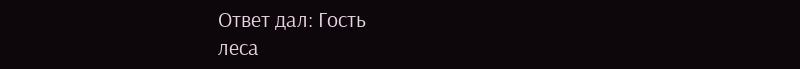Ответ дал: Гость
леса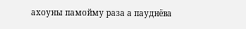ахоуны памойму раза а пауднёва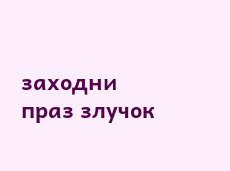заходни праз злучок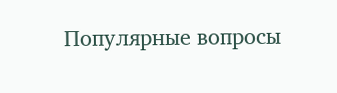Популярные вопросы